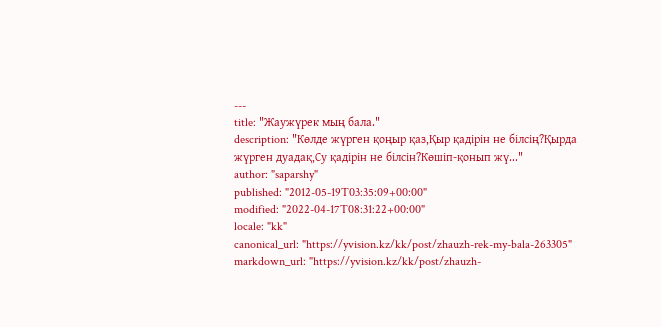---
title: "Жаужүрек мың бала."
description: "Көлде жүрген қоңыр қаз,Қыр қадірін не білсің?Қырда жүрген дуадақ,Су қадірін не білсін?Көшіп-қонып жү..."
author: "saparshy"
published: "2012-05-19T03:35:09+00:00"
modified: "2022-04-17T08:31:22+00:00"
locale: "kk"
canonical_url: "https://yvision.kz/kk/post/zhauzh-rek-my-bala-263305"
markdown_url: "https://yvision.kz/kk/post/zhauzh-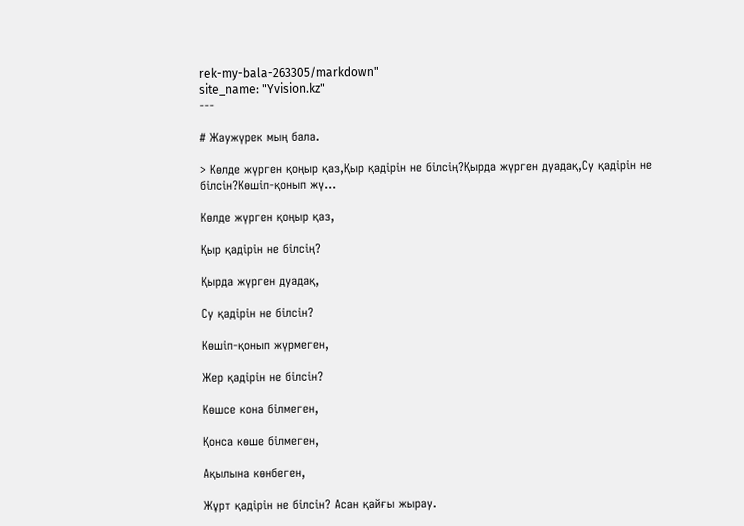rek-my-bala-263305/markdown"
site_name: "Yvision.kz"
---

# Жаужүрек мың бала.

> Көлде жүрген қоңыр қаз,Қыр қадірін не білсің?Қырда жүрген дуадақ,Су қадірін не білсін?Көшіп-қонып жү...

Көлде жүрген қоңыр қаз,

Қыр қадірін не білсің?

Қырда жүрген дуадақ,

Су қадірін не білсін?

Көшіп-қонып жүрмеген,

Жер қадірін не білсін?

Көшсе кона білмеген,

Қонса көше білмеген,

Ақылына көнбеген,

Жұрт қадірін не білсін? Асан қайғы жырау.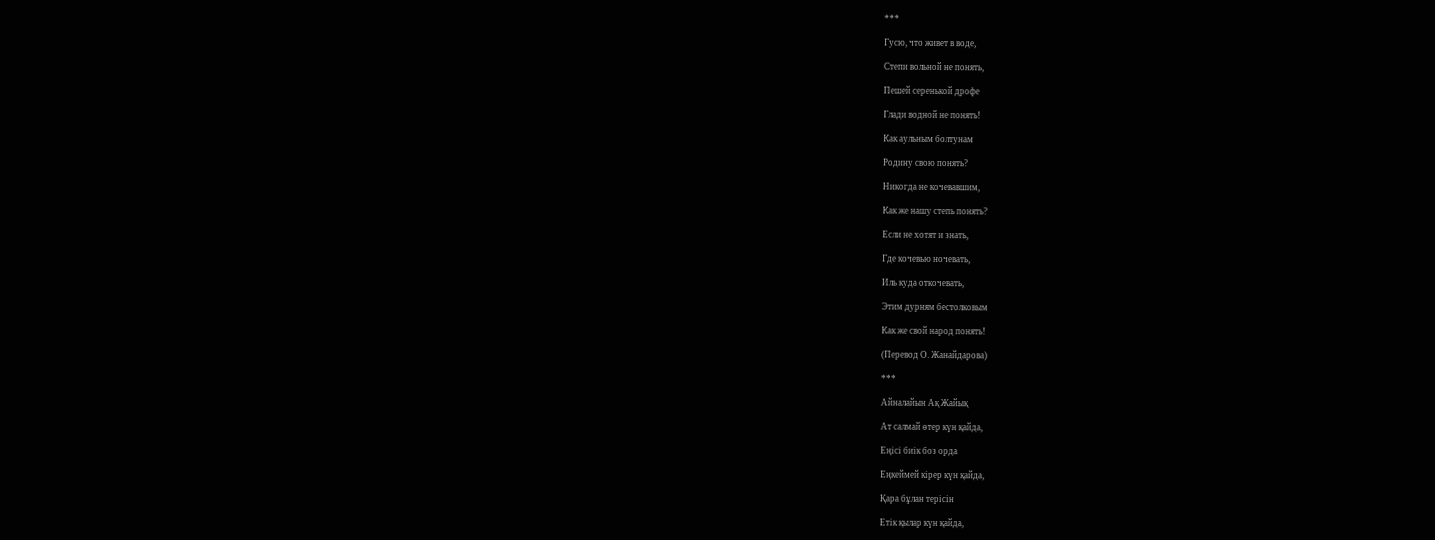***

Гусю, что живет в воде,

Степи вольной не понять,

Пешей серенькой дрофе

Глади водной не понять!

Как аульным болтунам

Родину свою понять?

Никогда не кочевавшим,

Как же нашу степь понять?

Если не хотят и знать,

Где кочевью ночевать,

Иль куда откочевать,

Этим дурням бестолковым

Как же свой народ понять!

(Перевод О. Жанайдарова)

***

Айналайын Ақ Жайық

Ат салмай өтер күн қайда,

Еңісі биік боз орда

Еңкеймей кірер күн қайда,

Қара бұлан терісін

Етік қылар күн қайда,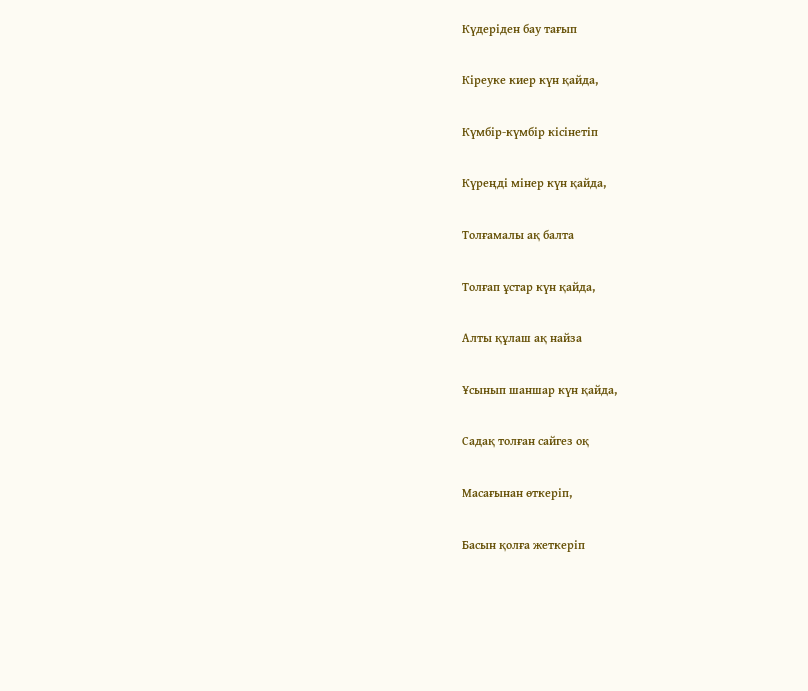Күдеріден бау тағып

Кіреуке киер күн қайда,

Күмбір-күмбір кісінетіп

Күреңді мінер күн қайда,

Толғамалы ақ балта

Толғап ұстар күн қайда,

Алты құлаш ақ найза

Ұсынып шаншар күн қайда,

Садақ толған сайгез оқ

Масағынан өткеріп,

Басын қолға жеткеріп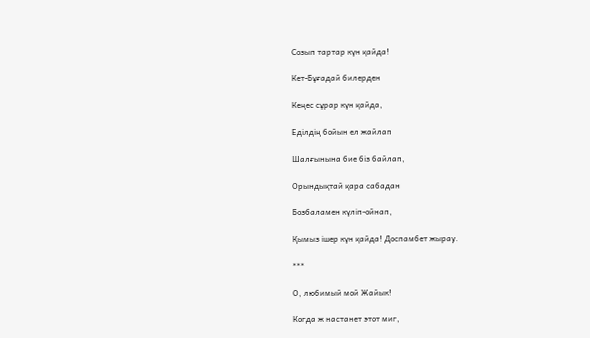Созып тартар күн қайда!

Кет-Бұғадай билерден

Кеңес сұрар күн қайда,

Еділдің бойын ел жайлап

Шалғынына бие біз байлап,

Орындықтай қара сабадан

Бозбаламен күліп-ойнап,

Қымыз ішер күн қайда! Доспамбет жырау.

***

О, любимый мой Жайык!

Когда ж настанет этот миг,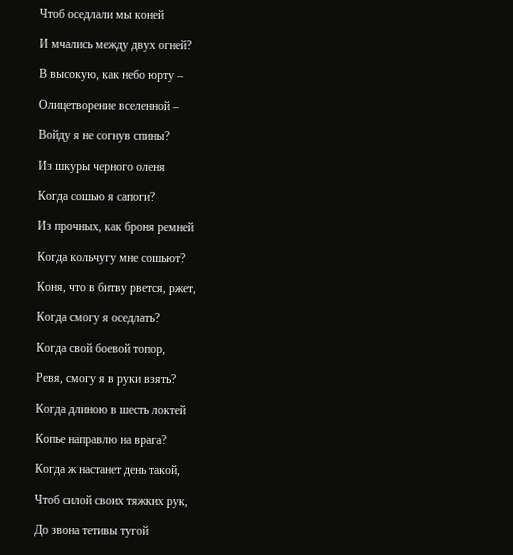Чтоб оседлали мы коней

И мчались между двух огней?

В высокую, как небо юрту –

Олицетворение вселенной –

Войду я не согнув спины?

Из шкуры черного оленя

Когда сошью я сапоги?

Из прочных, как броня ремней

Когда кольчугу мне сошьют?

Коня, что в битву рвется, ржет,

Когда смогу я оседлать?

Когда свой боевой топор,

Ревя, смогу я в руки взять?

Когда длиною в шесть локтей

Копье направлю на врага?

Когда ж настанет день такой,

Чтоб силой своих тяжких рук,

До звона тетивы тугой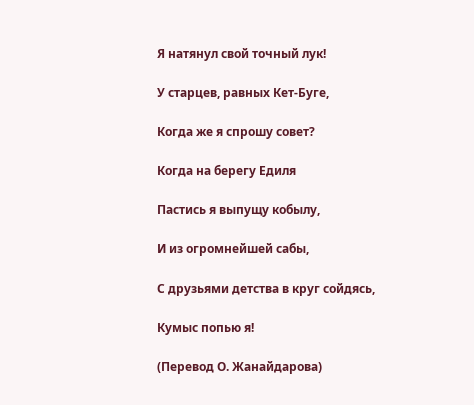Я натянул свой точный лук!

У старцев, равных Кет-Буге,

Когда же я спрошу совет?

Когда на берегу Едиля

Пастись я выпущу кобылу,

И из огромнейшей сабы,

С друзьями детства в круг сойдясь,

Кумыс попью я!

(Перевод О. Жанайдарова)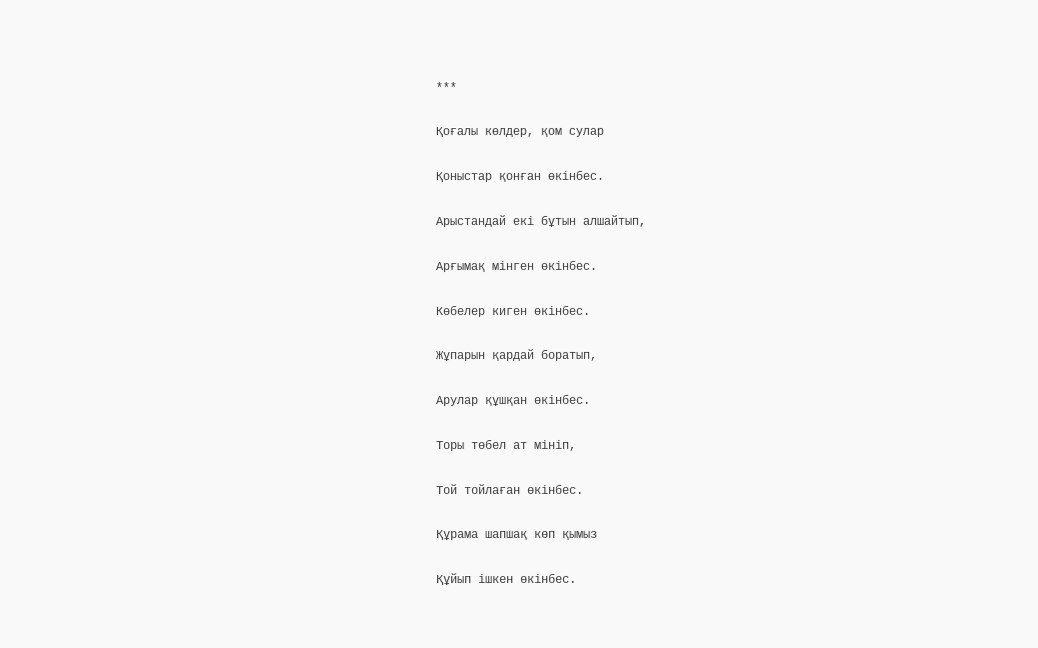***

Қоғалы көлдер, қом сулар

Қоныстар қонған өкiнбес.

Арыстандай екi бұтын алшайтып,

Арғымақ мiнген өкiнбес.

Көбелер киген өкiнбес.

Жұпарын қардай боратып,

Арулар құшқан өкiнбес.

Торы төбел ат мiнiп,

Той тойлаған өкiнбес.

Құрама шапшақ көп қымыз

Құйып iшкен өкiнбес.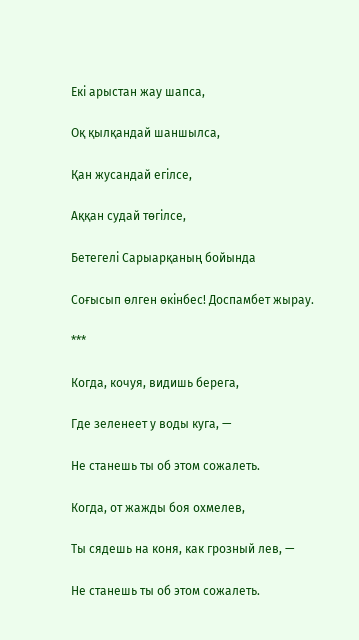Екi арыстан жау шапса,

Оқ қылқандай шаншылса,

Қан жусандай егiлсе,

Аққан судай төгiлсе,

Бетегелi Сарыарқаның бойында

Соғысып өлген өкiнбес! Доспамбет жырау.

***

Когда, кочуя, видишь берега,

Где зеленеет у воды куга, —

Не станешь ты об этом сожалеть.

Когда, от жажды боя охмелев,

Ты сядешь на коня, как грозный лев, —

Не станешь ты об этом сожалеть.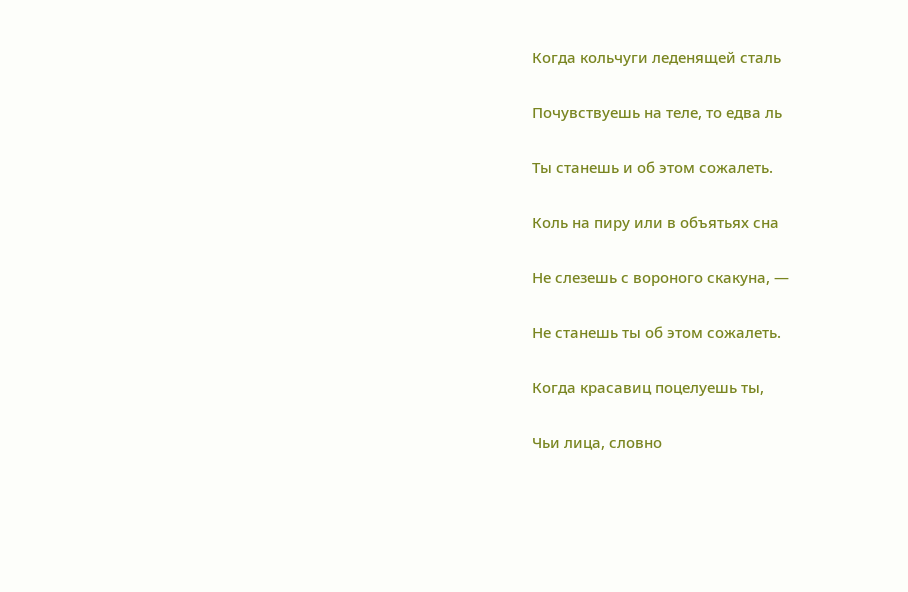Когда кольчуги леденящей сталь

Почувствуешь на теле, то едва ль

Ты станешь и об этом сожалеть.

Коль на пиру или в объятьях сна

Не слезешь с вороного скакуна, —

Не станешь ты об этом сожалеть.

Когда красавиц поцелуешь ты,

Чьи лица, словно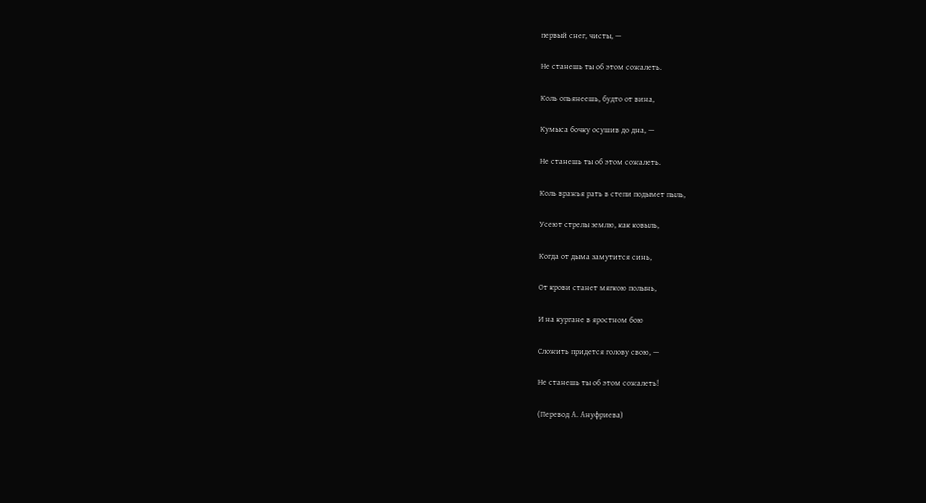первый снег, чисты, —

Не станешь ты об этом сожалеть.

Коль опьянеешь, будто от вина,

Кумыса бочку осушив до дна, —

Не станешь ты об этом сожалеть.

Коль вражья рать в степи подымет пыль,

Усеют стрелы землю, как ковыль,

Когда от дыма замутится синь,

От крови станет мягкою полынь,

И на кургане в яростном бою

Сложить придется голову свою, —

Не станешь ты об этом сожалеть!

(Перевод А. Ануфриева)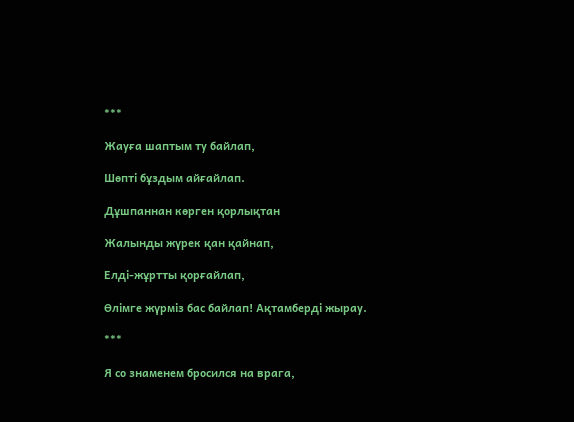***

Жауға шаптым ту байлап,

Шөпті бұздым айғайлап.

Дұшпаннан көрген қорлықтан

Жалынды жүрек қан қайнап,

Елді-жұртты қорғайлап,

Өлімге жүрміз бас байлап! Ақтамберді жырау.

***

Я со знаменем бросился на врага,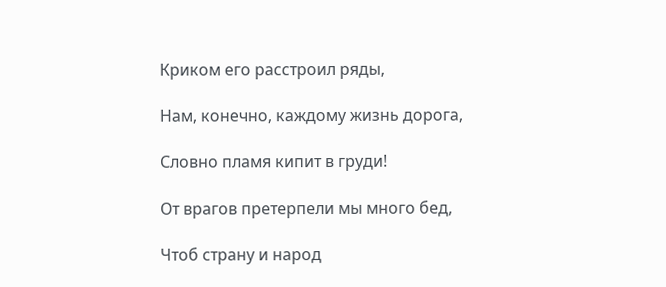Криком его расстроил ряды,

Нам, конечно, каждому жизнь дорога,

Словно пламя кипит в груди!

От врагов претерпели мы много бед,

Чтоб страну и народ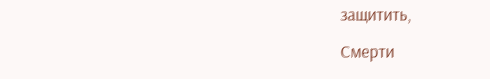защитить,

Смерти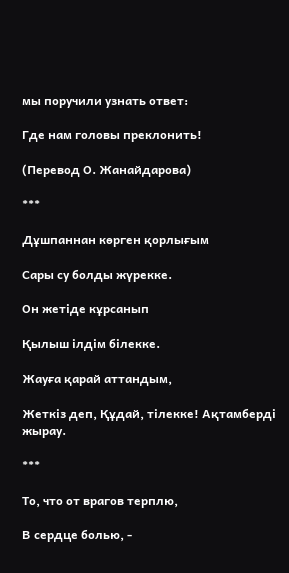мы поручили узнать ответ:

Где нам головы преклонить!

(Перевод О. Жанайдарова)

***

Дұшпаннан көрген қорлығым

Сары су болды жүрекке.

Он жетіде кұрсанып

Қылыш ілдім білекке.

Жауға қарай аттандым,

Жеткіз деп, Құдай, тілекке! Ақтамберді жырау.

***

То, что от врагов терплю,

В сердце болью, -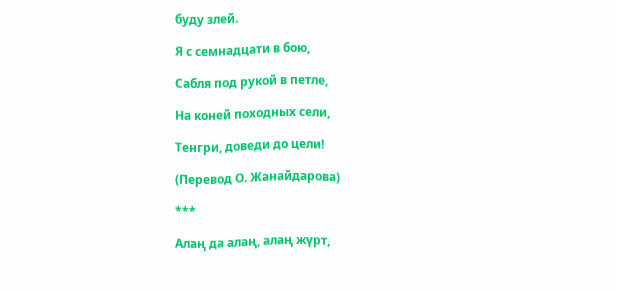буду злей.

Я с семнадцати в бою,

Сабля под рукой в петле,

На коней походных сели,

Тенгри, доведи до цели!

(Перевод О. Жанайдарова)

***

Алаң да алаң, алаң жүрт,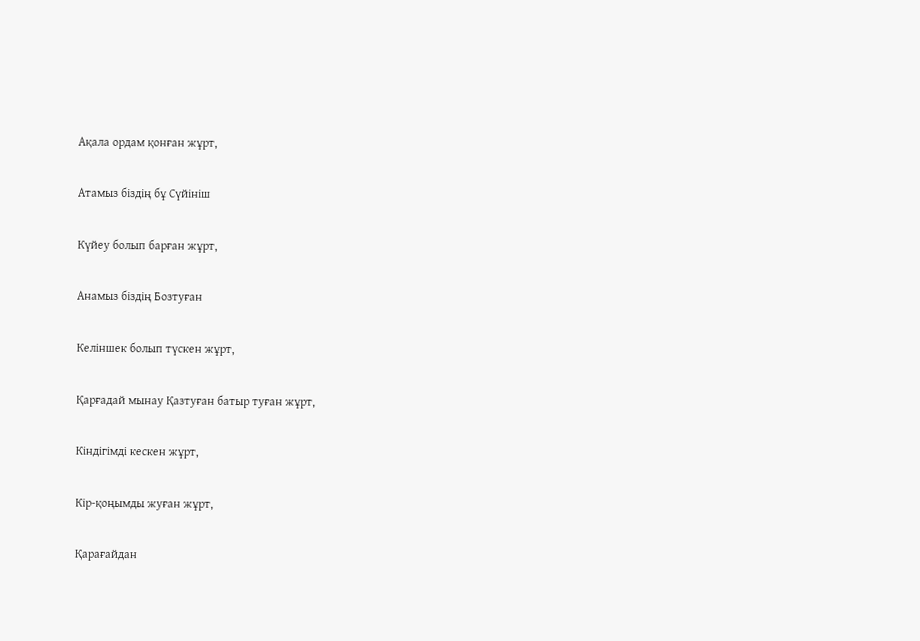Ақала ордам қонған жұрт,

Атамыз біздің бұ Сүйініш

Күйеу болып барған жұрт,

Анамыз біздің Бозтуған

Келіншек болып түскен жұрт,

Қарғадай мынау Қазтуған батыр туған жұрт,

Кіндігімді кескен жұрт,

Кір-қоңымды жуған жұрт,

Қарағайдан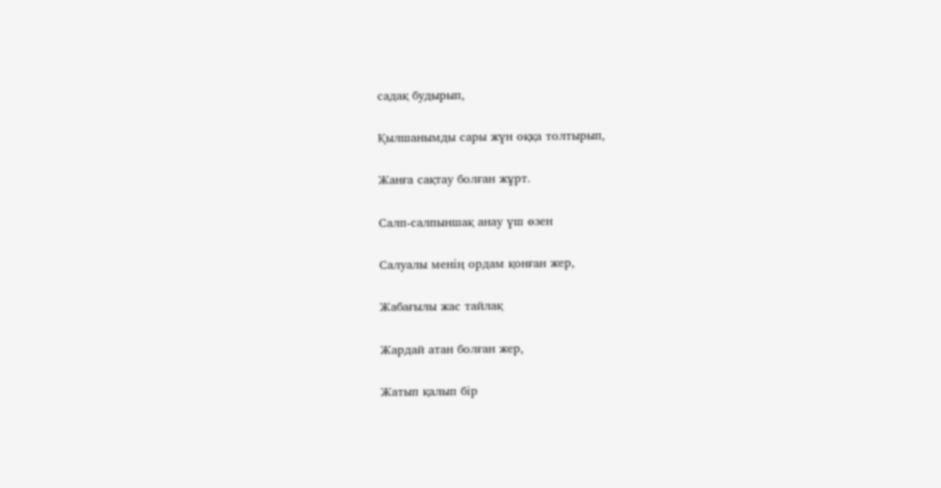садақ будырып,

Қылшанымды сары жүн оққа толтырып,

Жанға сақтау болған жұрт.

Салп-салпыншақ анау үш өзен

Салуалы менің ордам қонған жер,

Жабағылы жас тайлақ

Жардай атан болған жер,

Жатып қалып бір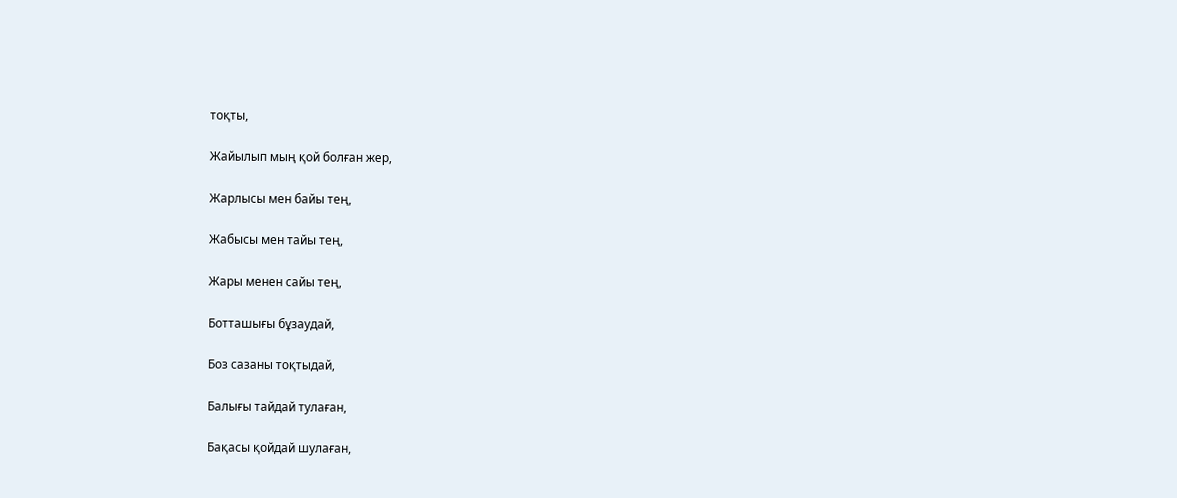тоқты,

Жайылып мың қой болған жер,

Жарлысы мен байы тең,

Жабысы мен тайы тең,

Жары менен сайы тең,

Ботташығы бұзаудай,

Боз сазаны тоқтыдай,

Балығы тайдай тулаған,

Бақасы қойдай шулаған,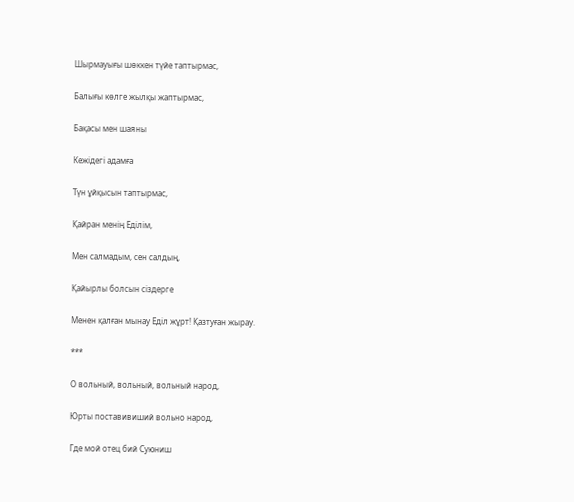Шырмауығы шөккен түйе таптырмас,

Балығы көлге жылқы жаптырмас,

Бақасы мен шаяны

Кежідегі адамға

Түн ұйқысын таптырмас,

Қайран менің Еділім,

Мен салмадым, сен салдың,

Қайырлы болсын сіздерге

Менен қалған мынау Еділ жұрт! Қазтуған жырау.

***

О вольный, вольный, вольный народ,

Юрты поставивиший вольно народ,

Где мой отец бий Суюниш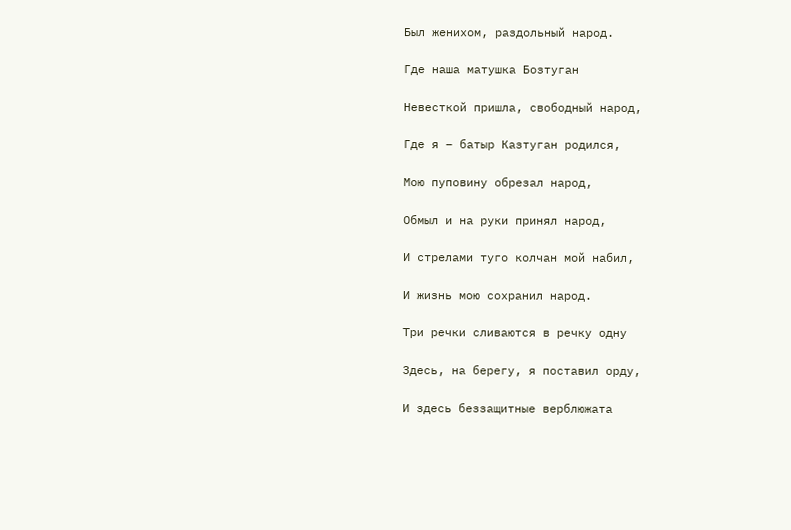Был женихом, раздольный народ.

Где наша матушка Бозтуган

Невесткой пришла, свободный народ,

Где я – батыр Казтуган родился,

Мою пуповину обрезал народ,

Обмыл и на руки принял народ,

И стрелами туго колчан мой набил,

И жизнь мою сохранил народ.

Три речки сливаются в речку одну

Здесь, на берегу, я поставил орду,

И здесь беззащитные верблюжата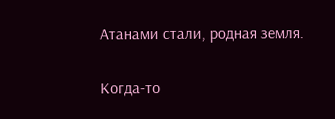Атанами стали, родная земля.

Когда-то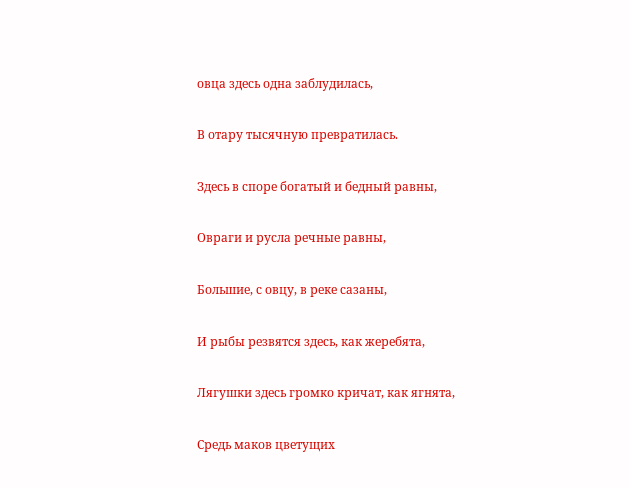овца здесь одна заблудилась,

В отару тысячную превратилась.

Здесь в споре богатый и бедный равны,

Овраги и русла речные равны,

Большие, с овцу, в реке сазаны,

И рыбы резвятся здесь, как жеребята,

Лягушки здесь громко кричат, как ягнята,

Средь маков цветущих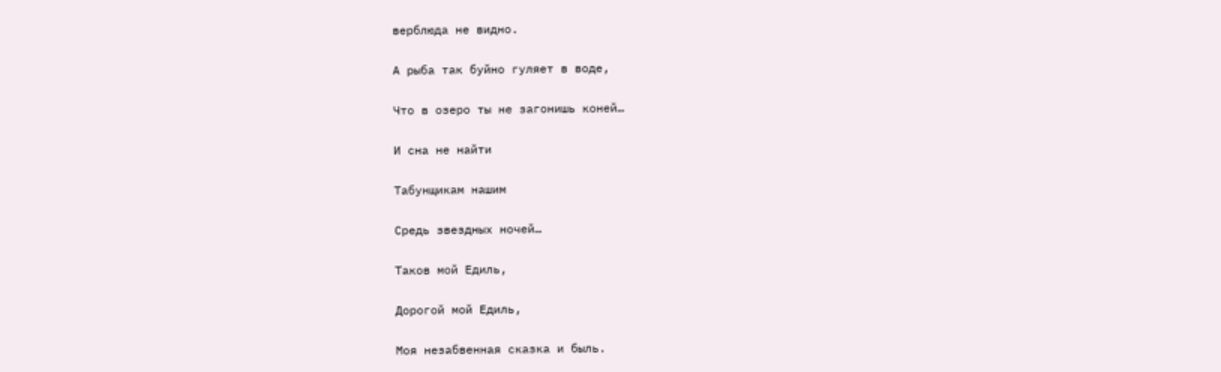верблюда не видно.

А рыба так буйно гуляет в воде,

Что в озеро ты не загонишь коней…

И сна не найти

Табунщикам нашим

Средь звездных ночей…

Таков мой Едиль,

Дорогой мой Едиль,

Моя незабвенная сказка и быль.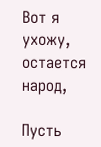Вот я ухожу, остается народ,

Пусть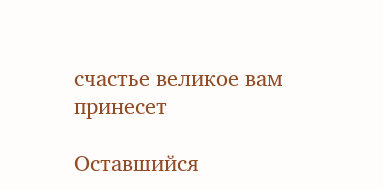счастье великое вам принесет

Оставшийся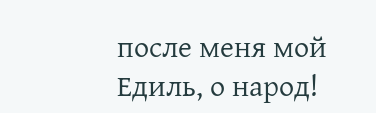после меня мой Едиль, о народ!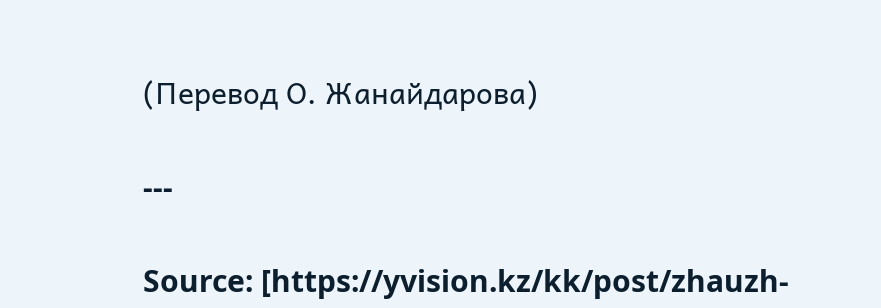(Перевод О. Жанайдарова)

---

Source: [https://yvision.kz/kk/post/zhauzh-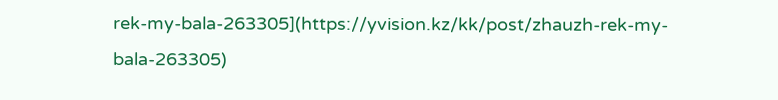rek-my-bala-263305](https://yvision.kz/kk/post/zhauzh-rek-my-bala-263305)